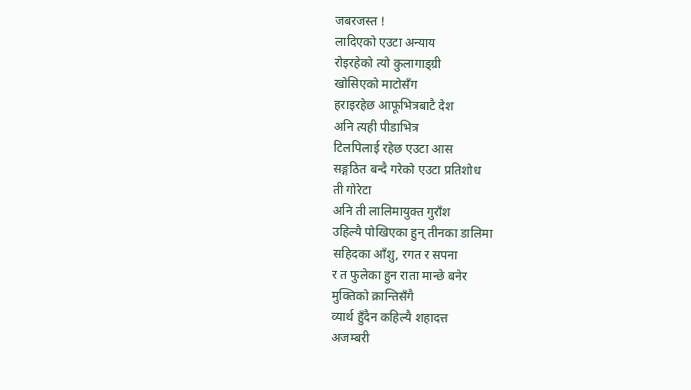जबरजस्त !
लादिएको एउटा अन्याय
रोइरहेको त्यो कुलागाड्ग्री
खोसिएको माटोसँग
हराइरहेछ आफूभित्रबाटै देश
अनि त्यही पीडाभित्र
टिलपिलाई रहेछ एउटा आस
सङ्गठित बन्दै गरेको एउटा प्रतिशोध
ती गोरेटा
अनि ती लालिमायुक्त गुराँश
उहिल्यै पोखिएका हुन् तीनका डालिमा
सहिदका आँशु, रगत र सपना
र त फुलेका हुन राता मान्छे बनेर
मुक्तिको क्रान्तिसँगै
व्यार्थ हुँदैन कहिल्यै शहादत्त
अजम्बरी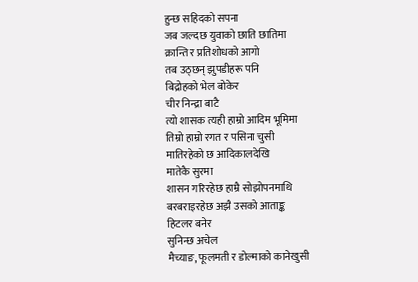हुन्छ सहिदको सपना
जब जल्दछ युवाको छाति छातिमा
क्रान्ति र प्रतिशोधको आगो
तब उठ्छन् झुपडीहरू पनि
बिद्रोहको भेल बोकेर
चीर निन्द्रा बाटै
त्यो शासक त्यही हाम्रो आदिम भूमिमा
तिम्रो हाम्रो रगत र पसिना चुसी
मातिरहेको छ आदिकालदेखि
मातेकै सुरमा
शासन गरिरहेछ हाम्रै सोझोपनमाथि
बरबराइरहेछ अझै उसको आताङ्क
हिटलर बनेर
सुनिन्छ अचेल
मैच्याङ, फूलमती र डोल्माको कानेखुसी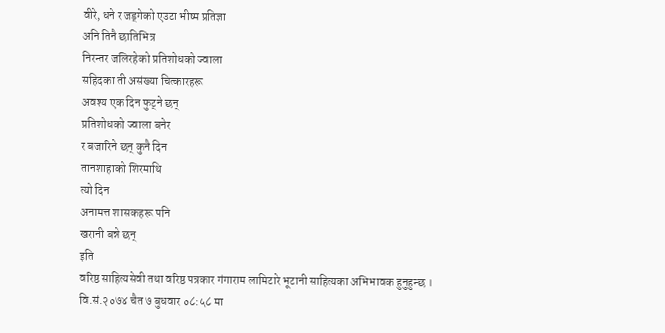वीरे, धने र जड्गेको एउटा भीष्म प्रतिज्ञा
अनि तिनै छातिभित्र
निरन्तर जलिरहेको प्रतिशोधको ज्वाला
सहिदका ती असंख्या चित्कारहरू
अवश्य एक दिन फुट्ने छन्
प्रतिशोधको ज्वाला बनेर
र बजारिने छन् कुनै दिन
तानशाहाको शिरमाथि
त्यो दिन
अनामत्त शासकहरू पनि
खरानी बन्ने छन्
इति
वरिष्ठ साहित्यसेवी तथा वरिष्ठ पत्रकार गंगाराम लामिटारे भूटानी साहित्यका अभिभावक हुनुहुन्छ ।
वि.सं.२०७४ चैत ७ बुधवार ०८:५८ मा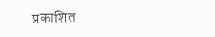प्रकाशित